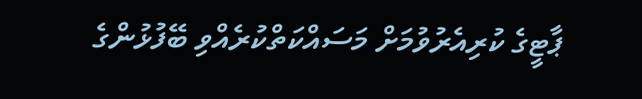ޕާޓީގެ ކުރިއެރުވުމަށް މަސައްކަތްކުރެއްވި ބޭފުޅުންގެ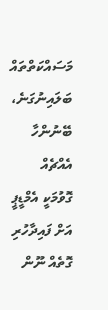މަސައްކަތްތައް ބަލައިނުގަނެ، ބޭނުންހާ އެއްޗެއް ގޮވުމަކީ އެމްޑީޕީ އަށް ފައިދާހުރި ގޮތެއް ނޫން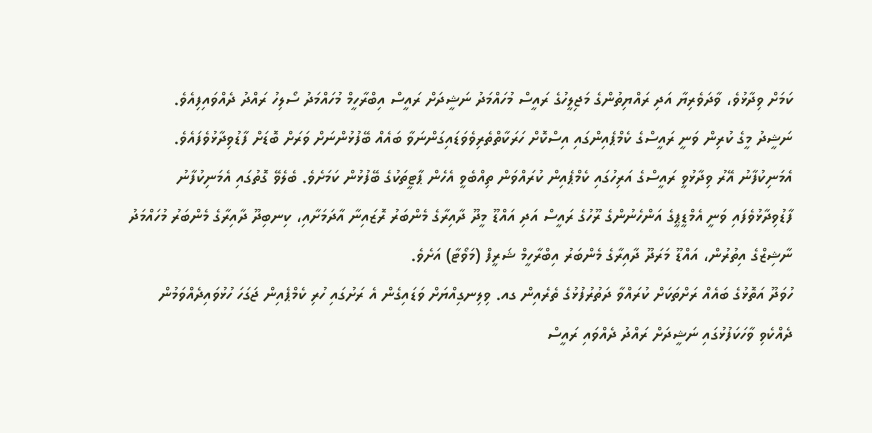ކަމަށް ވިދާޅުވެ، ވާދަވެރިޔާ އަދި ރައްޔިތުންގެ މަޖިލީހުގެ ރައީސް މުހައްމަދު ނަޝީދަށް ރައީސް އިބްރާހީމް މުހައްމަދު ސޯލިހު ރައްދު ދެއްވައިފިއެވެ.
ނަޝީދު މީގެ ކުރިން ވަނީ ރައީސްގެ ކެމްޕެއިންގައި އިސްކޮށް ހަރަކާތްތެރިވެވަޑައިގަންނަވާ ބައެއް ބޭފުޅުންނަށް ވަރަށް ބޮޑަށް ފާޑުވިދާޅުވެފައެވެ. އެމަނިކުފާނު އޭރު ވިދާޅުވީ ރައީސްގެ އަރިހުގައި ކެމްޕެއިން ކުރައްވަން ތިއްބެވީ އެހެން ޕާޓީތަކުގެ ބޭފުޅުން ކަމަށެވެ. ބެލެވޭ ގޮތުގައި އެމަނިކުފާނު ފާޑުވިދާޅުވެފައި ވަނީ އެމްޑީޕީގެ އަންހެނުންގެ ރޫހުގެ ރައީސް އަދި އައްޑޫ މީދޫ ދާއިރާގެ މެންބަރު ރޮޒައިނާ އާދަމަށާއި، ކިނބިދޫ ދާއިރާގެ މެންބަރު މުހައްމަދު ނާޝިޒްގެ އިތުރުން، އައްޑޫ މަރަދޫ ދާއިރާގެ މެންބަރު އިބްރާހީމް ޝަރީފް (މަވޯޓާ) އަށެވެ.
ހުވަދޫ އަތޮޅުގެ ބައެއް ރަށްތަކަށް ކުރައްވާ ދަތުރުފުޅުގެ ތެރެއިން ގއ. ވިލިނގިއްޔަށް ވަޑައިގެން އެ ރަށުގައި ހުރި ކެމްޕެއިން ޖަގަހަ ހުޅުވައިދެއްވަމުން ދެއްކެވި ވާހަކަފުޅުގައި ނަޝީދަށް ރައްދު ދެއްވައި ރައީސް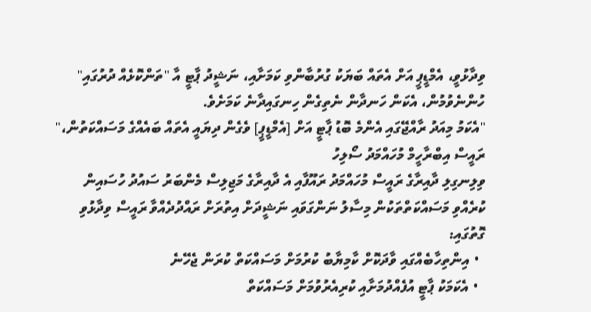ވިދާޅުވީ، އެމްޑީޕީ އަށް އެތައް ބަޔަކު ގުރުބާންވި ކަމަށާއި، ނަޝީދު ޕާޓީ އާ "ތަންކޮޅެއް ދުރުގައި" ހުންނެވުމުން، އެކަން ހަނދާން ނެތިގެން ހިނގައިދާނެ ކަމަށެވެ.
"އެކަމު މިއަދު ރާއްޖޭގައި އެންމެ ބޮޑު ޕާޓީ އަށް [އެމްޑީޕީ] ވެގެން ދިޔައީ އެތައް ބައެއްގެ މަސައްކަތުން،"
ރައީސް އިބްރާހީމް މުހައްމަދު ސޯލިހު
ވިލިނގިލި ދާއިރާގެ ރައީސް މުހައްމަދު ރައޫފާއި އެ ދާއިރާގެ މަޖިލިސް މެންބަރު ސައުދު ހުސައިން ކުރެއްވި މަސައްކަތްތަކުން މިސާލު ނަންގަވައި ނަޝީދަށް އިތުރަށް ރައްދުދެއްވާ ރައީސް ވިދާޅުވި ގޮތުގައި:
  • އިންތިހާބެއްގައި ވާދަކޮށް ކާމިޔާބު ކުރުމަށް މަސައްކަތް ކުރަން ޖެހޭނެ
  • އެކަމަކު ޕާޓީ އުފެއްދުމަށާއި ކުރިއެރުވުމަށް މަސައްކަތް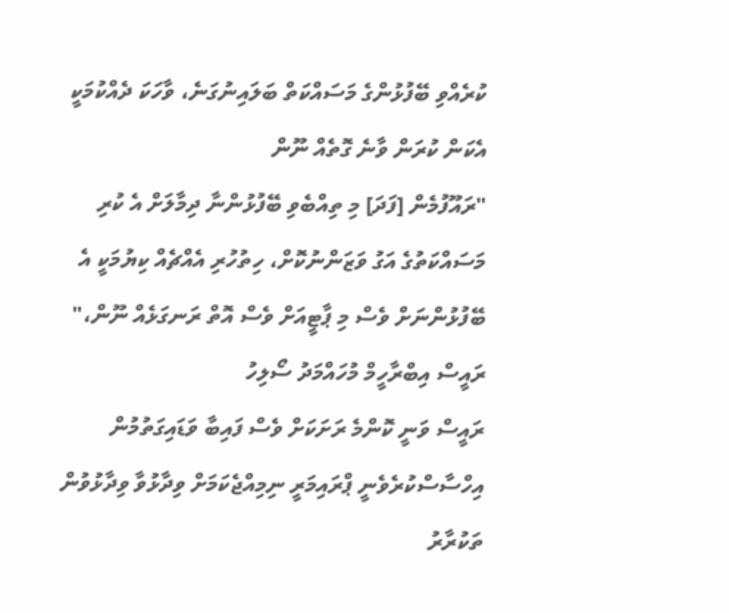ކުރެއްވި ބޭފުޅުންގެ މަސައްކަތް ބަލައިނުގަނެ، ވާހަކަ ދެއްކުމަކީ އެކަން ކުރަން ވާނެ ގޮތެއް ނޫން
"ރައޫފުމެން [ފަދަ] މި ތިއްބެވި ބޭފުޅުންނާ ދިމާލަށް އެ ކުރި މަސައްކަތުގެ އަގު ވަޒަންނުކޮށް، ހިތުހުރި އެއްޗެއް ކިޔުމަކީ އެ ބޭފުޅުންނަށް ވެސް މި ޕާޓީއަށް ވެސް އޮތް ރަނގަޅެއް ނޫން،"
ރައީސް އިބްރާހީމް މުހައްމަދު ސޯލިހު
ރައީސް ވަނީ ކޮންމެ ރަށަކަށް ވެސް ފައިބާ ވަޑައިގަތުމުން އިހްސާސްކުރެވެނީ ޕްރައިމަރީ ނިމިއްޖެކަމަށް ވިދާޅުވާ ވިދާޅުވުން ތަކުރާރު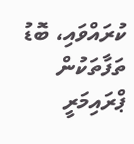ކުރައްވައި، ބޮޑު ތަފާތަކުން ޕްރައިމަރީ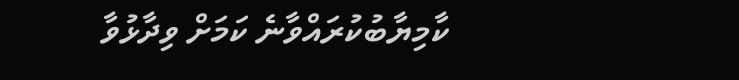ކާމިޔާބުކުރައްވާނެ ކަމަށް ވިދާޅުވާ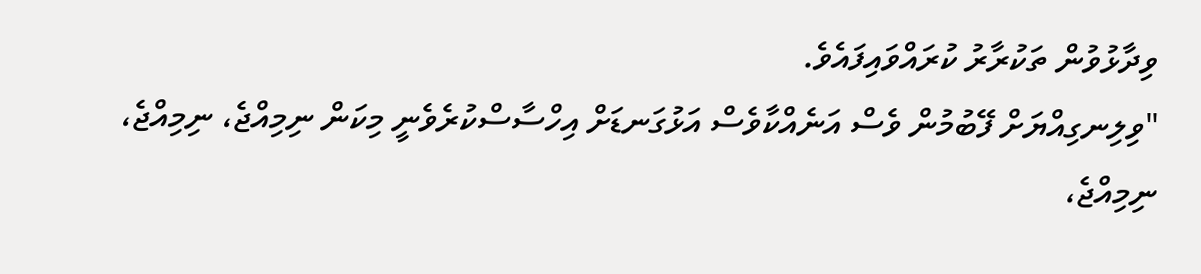ވިދާޅުވުން ތަކުރާރު ކުރައްވައިފައެވެ.
"ވިލިނގިއްޔަށް ފޭބުމުން ވެސް އަނެއްކާވެސް އަޅުގަނޑަށް އިހްސާސްކުރެވެނީ މިކަން ނިމިއްޖެ، ނިމިއްޖެ، ނިމިއްޖެ،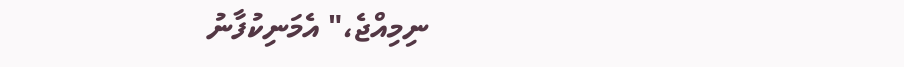ނިމިއްޖެ،" އެމަނިކުފާނު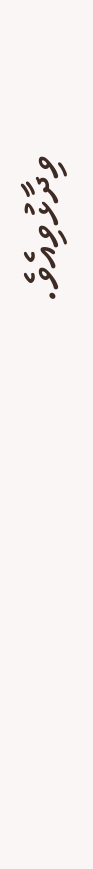ވިދާޅުވިއެވެ.